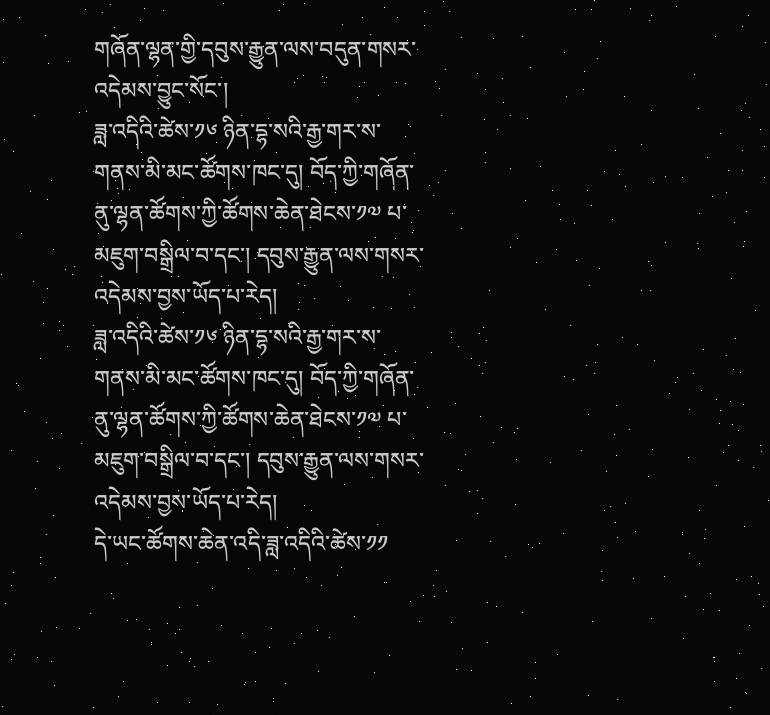གཞོན་ལྷན་གྱི་དབུས་རྒྱུན་ལས་བདུན་གསར་འདེམས་བྱུང་སོང་།
ཟླ་འདིའི་ཚེས་༡༦ ཉིན་དྷ་སའི་རྒྱ་གར་ས་གནས་མི་མང་ཚོགས་ཁང་དུ། བོད་ཀྱི་གཞོན་ནུ་ལྷན་ཚོགས་ཀྱི་ཚོགས་ཆེན་ཐེངས་༡༧ པ་མཇུག་བསྒྲིལ་བ་དང་། དབུས་རྒྱུན་ལས་གསར་འདེམས་བྱས་ཡོད་པ་རེད།
ཟླ་འདིའི་ཚེས་༡༦ ཉིན་དྷ་སའི་རྒྱ་གར་ས་གནས་མི་མང་ཚོགས་ཁང་དུ། བོད་ཀྱི་གཞོན་ནུ་ལྷན་ཚོགས་ཀྱི་ཚོགས་ཆེན་ཐེངས་༡༧ པ་མཇུག་བསྒྲིལ་བ་དང་། དབུས་རྒྱུན་ལས་གསར་འདེམས་བྱས་ཡོད་པ་རེད།
དེ་ཡང་ཚོགས་ཆེན་འདི་ཟླ་འདིའི་ཚེས་༡༡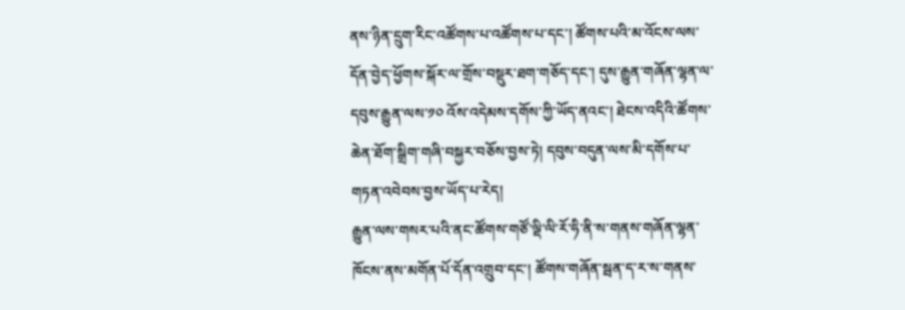ནས་ཉིན་དྲུག་རིང་འཚོགས་པ་འཚོགས་པ་དང་། ཚོགས་པའི་མ་འོངས་ལས་དོན་བྱེད་ཕྱོགས་སྐོར་ལ་གྲོས་བསྡུར་ཐག་གཅོད་དང་། དུས་རྒྱུན་གཞོན་ལྷན་ལ་དབུས་རྒྱུན་ལས་༡༠ འོས་འདེམས་དགོས་ཀྱི་ཡོད་ནའང་། ཐེངས་འདིའི་ཚོགས་ཆེན་ཐོག་སྒྲིག་གཞི་བསྐྱར་བཅོས་བྱས་ཏེ། དབུས་བདུན་ལས་མི་དགོས་པ་གཏན་འབེབས་བྱས་ཡོད་པ་རེད།
རྒྱུན་ལས་གསར་པའི་ནང་ཚོགས་གཙོ་ལྡི་ལི་རོ་ཧི་ནི་ས་གནས་གཞོན་ལྷན་ཁོངས་ནས་མགོན་པོ་དོན་འགྲུབ་དང་། ཚོགས་གཞོན་སྦན་ད་ར་ས་གནས་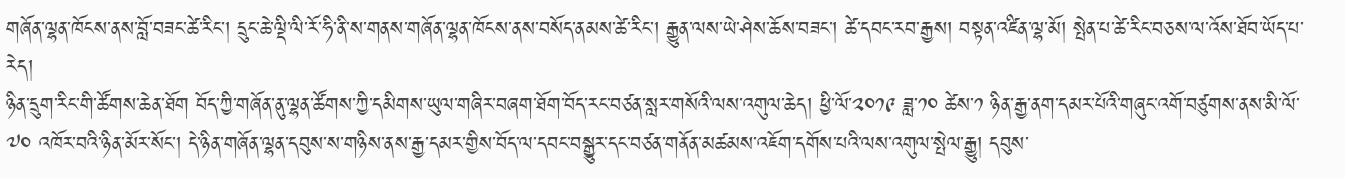གཞོན་ལྷན་ཁོངས་ནས་བློ་བཟང་ཚེ་རིང་། དྲུང་ཆེ་ལྡི་ལི་རོ་ཧི་ནི་ས་གནས་གཞོན་ལྷན་ཁོངས་ནས་བསོད་ནམས་ཚེ་རིང་། རྒྱུན་ལས་ཡེ་ཤེས་ཆོས་བཟང་། ཚེ་དབང་རབ་རྒྱས། བསྟན་འཛིན་ལྷ་མོ། སྤེན་པ་ཚེ་རིང་བཅས་ལ་འོས་ཐོབ་ཡོད་པ་རེད།
ཉིན་དྲུག་རིང་གི་ཚོགས་ཆེན་ཐོག བོད་ཀྱི་གཞོན་ནུ་ལྷན་ཚོགས་ཀྱི་དམིགས་ཡུལ་གཞིར་བཞག་ཐོག་བོད་རང་བཙན་སླར་གསོའི་ལས་འགུལ་ཆེད། ཕྱི་ལོ་༢༠༡༩ ཟླ་༡༠ ཚེས་༡ ཉིན་རྒྱ་ནག་དམར་པོའི་གཞུང་འགོ་བཙུགས་ནས་མི་ལོ་༧༠ འཁོར་བའི་ཉིན་མོར་སོང་། དེ་ཉིན་གཞོན་ལྷན་དབུས་ས་གཉིས་ནས་རྒྱ་དམར་གྱིས་བོད་ལ་དབང་བསྒྱུར་དང་བཙན་གནོན་མཚམས་འཇོག་དགོས་པའི་ལས་འགུལ་སྤེལ་རྒྱུ། དབུས་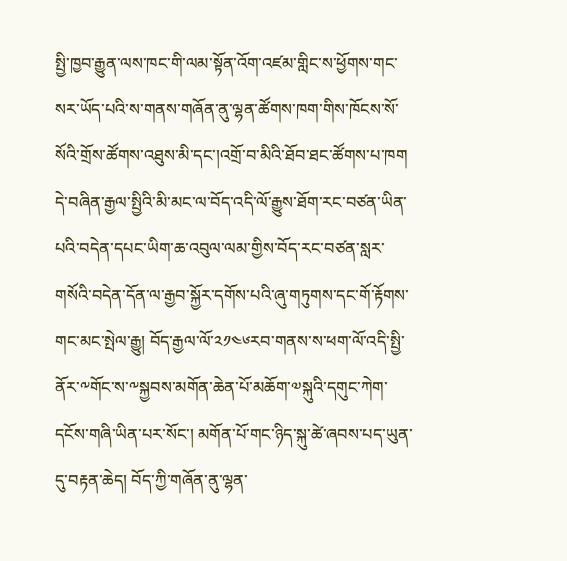སྤྱི་ཁྱབ་རྒྱུན་ལས་ཁང་གི་ལམ་སྟོན་འོག་འཛམ་གླིང་ས་ཕྱོགས་གང་སར་ཡོད་པའི་ས་གནས་གཞོན་ནུ་ལྷན་ཚོགས་ཁག་གིས་ཁོངས་སོ་སོའི་གྲོས་ཚོགས་འཐུས་མི་དང་།འགྲོ་བ་མིའི་ཐོབ་ཐང་ཚོགས་པ་ཁག དེ་བཞིན་རྒྱལ་སྤྱིའི་མི་མང་ལ་བོད་འདི་ལོ་རྒྱུས་ཐོག་རང་བཙན་ཡིན་པའི་བདེན་དཔང་ཡིག་ཆ་འབུལ་ལམ་གྱིས་བོད་རང་བཙན་སླར་གསོའི་བདེན་དོན་ལ་རྒྱབ་སྐྱོར་དགོས་པའི་ཞུ་གཏུགས་དང་གོ་རྟོགས་གང་མང་སྤེལ་རྒྱུ། བོད་རྒྱལ་ལོ་༢༡༤༦རབ་གནས་ས་ཕག་ལོ་འདི་སྤྱི་ནོར་༸གོང་ས་༸སྐྱབས་མགོན་ཆེན་པོ་མཆོག་༧སྐུའི་དགུང་ཀེག་དངོས་གཞི་ཡིན་པར་སོང་། མགོན་པོ་གང་ཉིད་སྐུ་ཚེ་ཞབས་པད་ཡུན་དུ་བརྟན་ཆེད། བོད་ཀྱི་གཞོན་ནུ་ལྷན་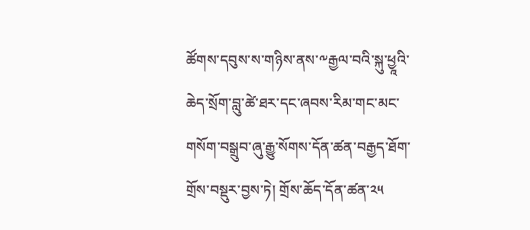ཚོགས་དབུས་ས་གཉིས་ནས་༸རྒྱལ་བའི་སྐུ་ཕྱཱའི་ཆེད་སྲོག་བླུ་ཚེ་ཐར་དང་ཞབས་རིམ་གང་མང་གསོག་བསྒྲུབ་ཞུ་རྒྱུ་སོགས་དོན་ཚན་བརྒྱད་ཐོག་གྲོས་བསྡུར་བྱས་ཏེ། གྲོས་ཆོད་དོན་ཚན་༢༥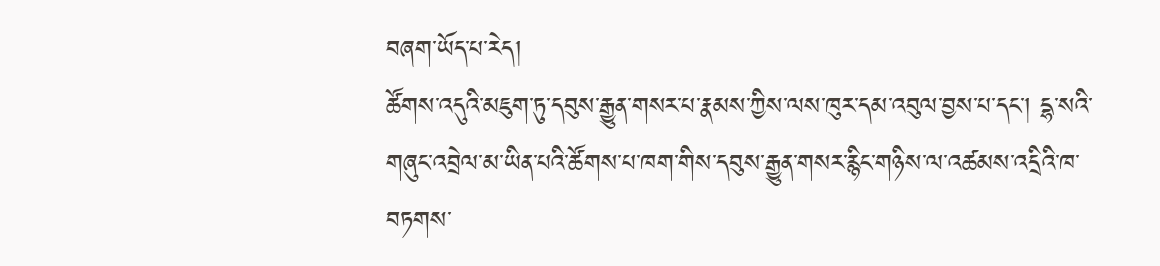བཞག་ཡོད་པ་རེད།
ཚོགས་འདུའི་མཇུག་ཏུ་དབུས་རྒྱུན་གསར་པ་རྣམས་ཀྱིས་ལས་ཁུར་དམ་འབུལ་བྱས་པ་དང་། དྷ་སའི་གཞུང་འབྲེལ་མ་ཡིན་པའི་ཚོགས་པ་ཁག་གིས་དབུས་རྒྱུན་གསར་རྙིང་གཉིས་ལ་འཚམས་འདྲིའི་ཁ་བཏགས་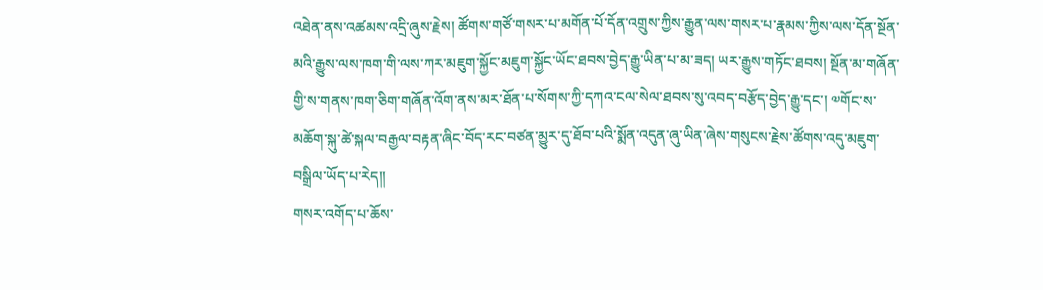འཐེན་ནས་འཚམས་འདྲི་ཞུས་རྗེས། ཚོགས་གཙོ་གསར་པ་མགོན་པོ་དོན་འགྲུས་ཀྱིས་རྒྱུན་ལས་གསར་པ་རྣམས་ཀྱིས་ལས་དོན་སྔོན་མའི་རྒྱུས་ལས་ཁག་གི་ལས་ཀར་མཇུག་སྐྱོང་མཇུག་སྐྱོང་ཡོང་ཐབས་བྱེད་རྒྱུ་ཡིན་པ་མ་ཟད། ཡར་རྒྱུས་གཏོང་ཐབས། སྔོན་མ་གཞོན་གྱི་ས་གནས་ཁག་ཅིག་གཞོན་འོག་ནས་མར་ཐོན་པ་སོགས་ཀྱི་དཀའ་ངལ་སེལ་ཐབས་སུ་འབད་བརྩོད་བྱེད་རྒྱུ་དང་། ༧གོང་ས་མཆོག་སྐུ་ཚེ་སྐལ་བརྒྱལ་བརྟན་ཞིང་བོད་རང་བཙན་མྱུར་དུ་ཐོབ་པའི་སྨོན་འདུན་ཞུ་ཡིན་ཞེས་གསུངས་རྗེས་ཚོགས་འདུ་མཇུག་བསྒྲིལ་ཡོད་པ་རེད།།
གསར་འགོད་པ་ཆོས་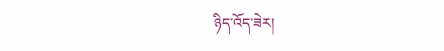ཉིད་འོད་ཟེར།